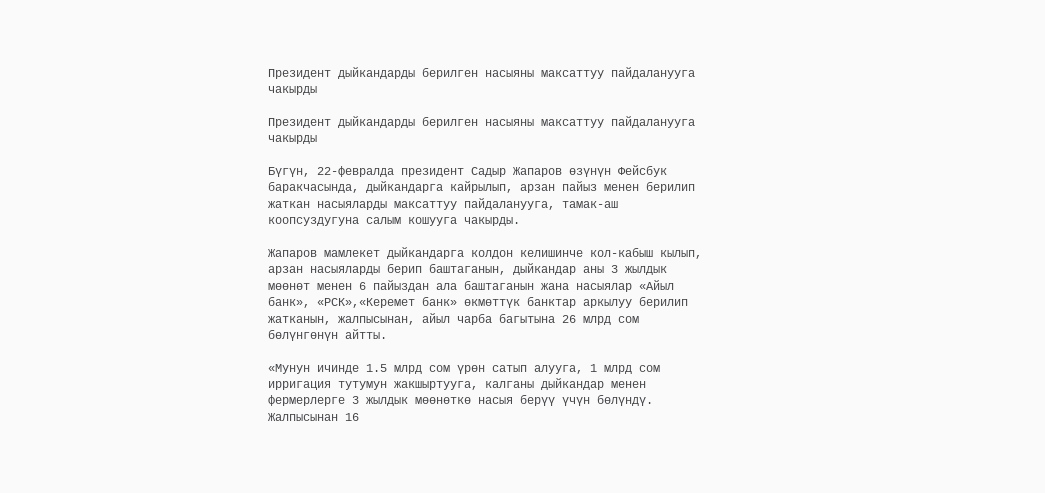Президент дыйкандарды берилген насыяны максаттуу пайдаланууга чакырды

Президент дыйкандарды берилген насыяны максаттуу пайдаланууга чакырды

Бүгүн, 22-февралда президент Садыр Жапаров өзүнүн Фейсбук баракчасында, дыйкандарга кайрылып, арзан пайыз менен берилип жаткан насыяларды максаттуу пайдаланууга, тамак-аш коопсуздугуна салым кошууга чакырды.

Жапаров мамлекет дыйкандарга колдон келишинче кол-кабыш кылып, арзан насыяларды берип баштаганын, дыйкандар аны 3 жылдык мөөнөт менен 6 пайыздан ала баштаганын жана насыялар «Айыл банк», «РСК»,«Керемет банк» өкмөттүк банктар аркылуу берилип жатканын, жалпысынан, айыл чарба багытына 26 млрд сом бөлүнгөнүн айтты.

«Мунун ичинде 1.5 млрд сом үрөн сатып алууга, 1 млрд сом ирригация тутумун жакшыртууга, калганы дыйкандар менен фермерлерге 3 жылдык мөөнөткө насыя берүү үчүн бөлүндү. Жалпысынан 16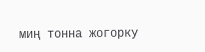миң тонна жогорку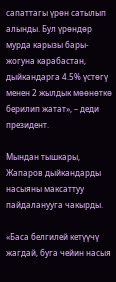сапаттагы үрөн сатылып алынды. Бул үрөндөр мурда карызы бары-жогуна карабастан, дыйкандарга 4.5% үстөгү менен 2 жылдык мөөнөткө берилип жатат», – деди президент.

Мындан тышкары, Жапаров дыйкандарды насыяны максаттуу пайдаланууга чакырды.

«Баса белгилей кетүүчү жагдай, буга чейин насыя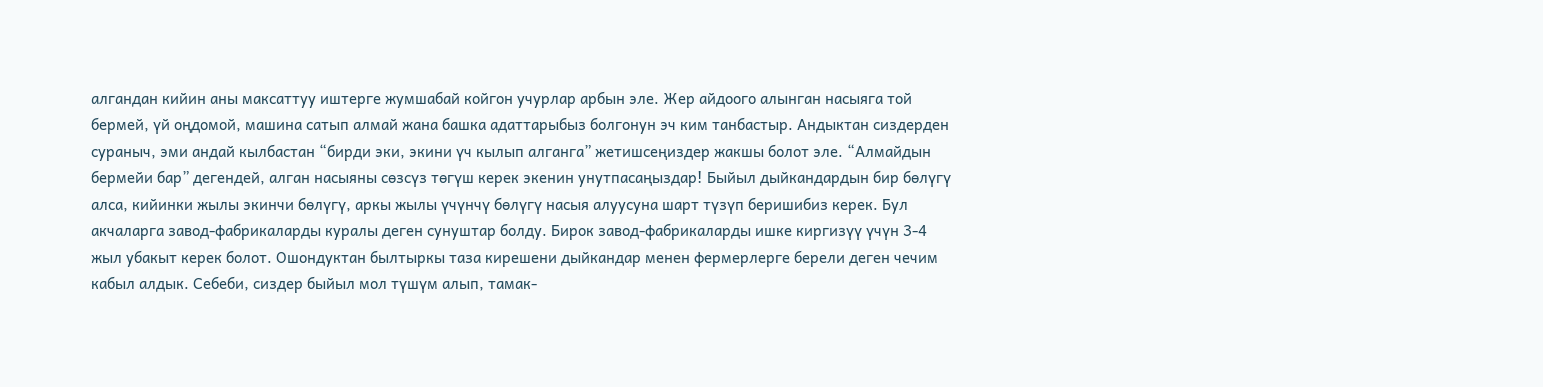алгандан кийин аны максаттуу иштерге жумшабай койгон учурлар арбын эле. Жер айдоого алынган насыяга той бермей, үй оңдомой, машина сатып алмай жана башка адаттарыбыз болгонун эч ким танбастыр. Андыктан сиздерден сураныч, эми андай кылбастан “бирди эки, экини үч кылып алганга” жетишсеңиздер жакшы болот эле. “Алмайдын бермейи бар” дегендей, алган насыяны сөзсүз төгүш керек экенин унутпасаңыздар! Быйыл дыйкандардын бир бөлүгү алса, кийинки жылы экинчи бөлүгү, аркы жылы үчүнчү бөлүгү насыя алуусуна шарт түзүп беришибиз керек. Бул акчаларга завод-фабрикаларды куралы деген сунуштар болду. Бирок завод-фабрикаларды ишке киргизүү үчүн 3-4 жыл убакыт керек болот. Ошондуктан былтыркы таза кирешени дыйкандар менен фермерлерге берели деген чечим кабыл алдык. Себеби, сиздер быйыл мол түшүм алып, тамак-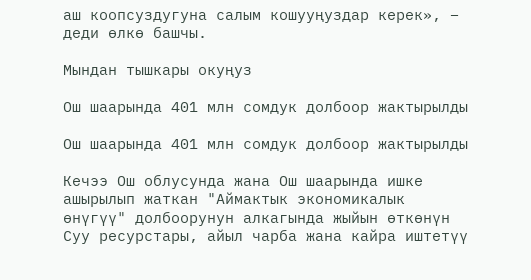аш коопсуздугуна салым кошууңуздар керек», – деди өлкө башчы.

Мындан тышкары окуңуз

Ош шаарында 401 млн сомдук долбоор жактырылды

Ош шаарында 401 млн сомдук долбоор жактырылды

Кечээ Ош облусунда жана Ош шаарында ишке ашырылып жаткан "Аймактык экономикалык өнүгүү" долбоорунун алкагында жыйын өткөнүн Суу ресурстары, айыл чарба жана кайра иштетүү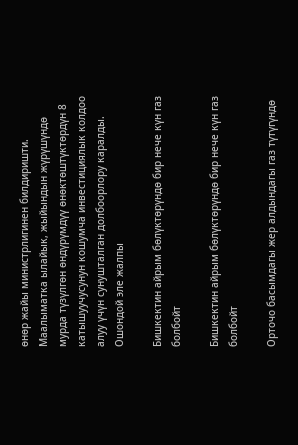өнөр жайы министрлигинен билдиришти.  Маалыматка ылайык, жыйындын жүрүшүндө мурда түзүлгөн өндүрүмдүү өнөктөштүктөрдүн 8 катышуучусунун кошумча инвестициялык колдоо алуу үчүн сунушталган долбоорлору каралды. Ошондой эле жалпы

Бишкектин айрым бөлүктөрүндө бир нече күн газ болбойт

Бишкектин айрым бөлүктөрүндө бир нече күн газ болбойт

Орточо басымдагы жер алдындагы газ түтүгүндө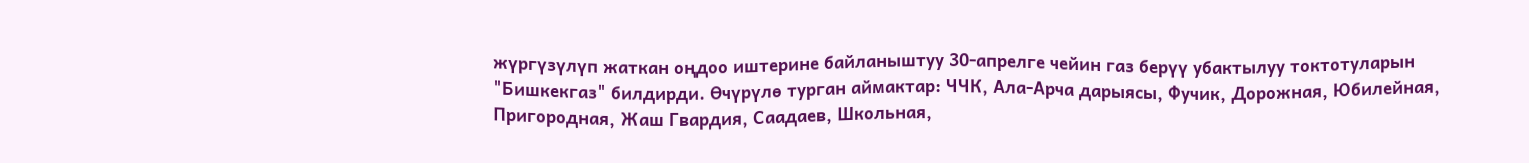жүргүзүлүп жаткан оңдоо иштерине байланыштуу 30-апрелге чейин газ берүү убактылуу токтотуларын "Бишкекгаз" билдирди. Өчүрүлө турган аймактар: ЧЧК, Ала-Арча дарыясы, Фучик, Дорожная, Юбилейная, Пригородная, Жаш Гвардия, Саадаев, Школьная,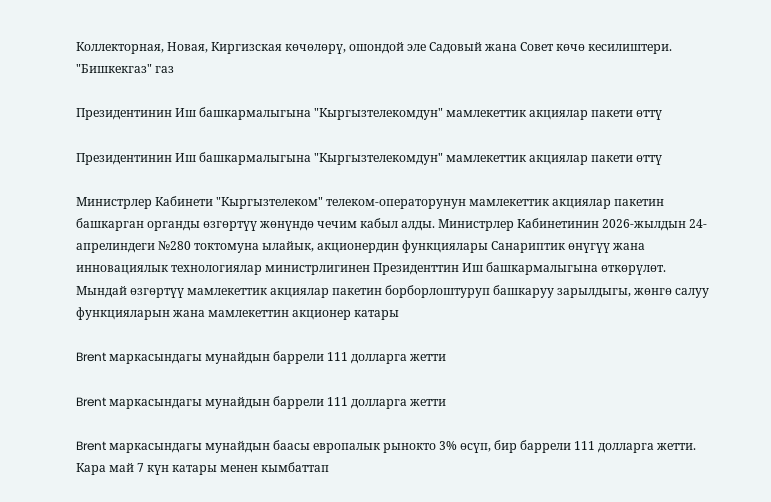Коллекторная, Новая, Киргизская көчөлөрү, ошондой эле Садовый жана Совет көчө кесилиштери. "Бишкекгаз" газ

Президентинин Иш башкармалыгына "Кыргызтелекомдун" мамлекеттик акциялар пакети өттү

Президентинин Иш башкармалыгына "Кыргызтелекомдун" мамлекеттик акциялар пакети өттү

Министрлер Кабинети "Кыргызтелеком" телеком-операторунун мамлекеттик акциялар пакетин башкарган органды өзгөртүү жөнүндө чечим кабыл алды. Министрлер Кабинетинин 2026-жылдын 24-апрелиндеги №280 токтомуна ылайык, акционердин функциялары Санариптик өнүгүү жана инновациялык технологиялар министрлигинен Президенттин Иш башкармалыгына өткөрүлөт. Мындай өзгөртүү мамлекеттик акциялар пакетин борборлоштуруп башкаруу зарылдыгы, жөнгө салуу функцияларын жана мамлекеттин акционер катары

Brent маркасындагы мунайдын баррели 111 долларга жетти

Brent маркасындагы мунайдын баррели 111 долларга жетти

Brent маркасындагы мунайдын баасы европалык рынокто 3% өсүп, бир баррели 111 долларга жетти. Кара май 7 күн катары менен кымбаттап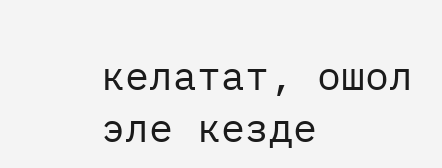келатат, ошол эле кезде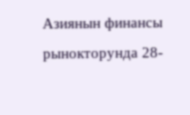Азиянын финансы рынокторунда 28-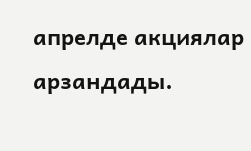апрелде акциялар арзандады.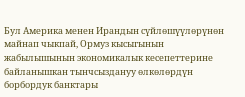Бул Америка менен Ирандын сүйлөшүүлөрүнөн майнап чыкпай, Ормуз кысыгынын жабылышынын экономикалык кесепеттерине байланышкан тынчсыздануу өлкөлөрдүн борбордук банктары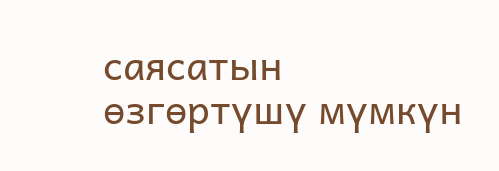саясатын өзгөртүшү мүмкүн